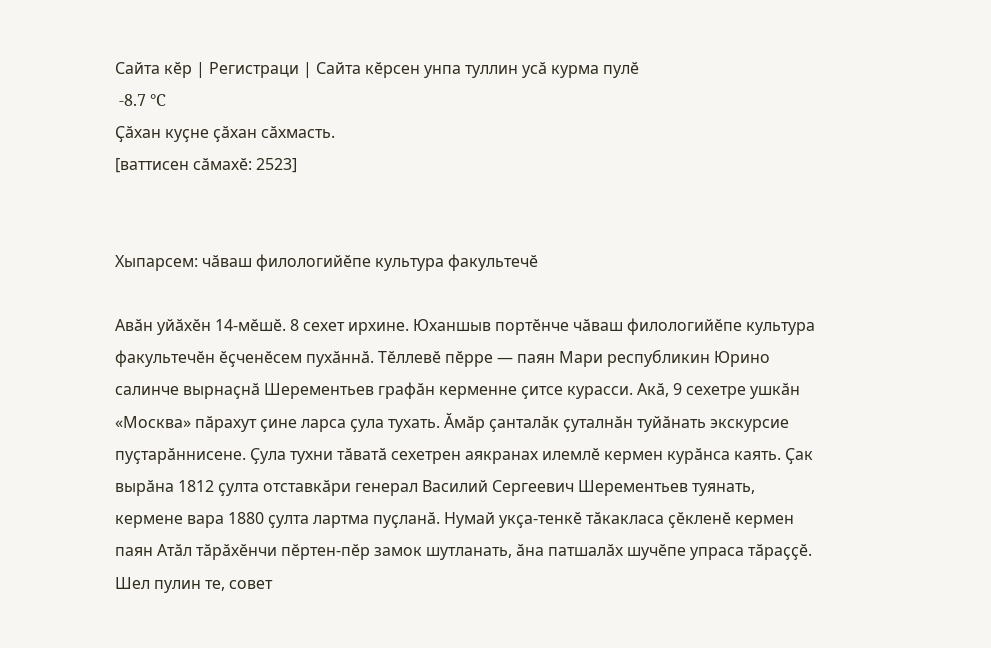Сайта кӗр | Регистраци | Сайта кӗрсен унпа туллин усӑ курма пулӗ
 -8.7 °C
Ҫӑхан куҫне ҫӑхан сӑхмасть.
[ваттисен сӑмахӗ: 2523]


Хыпарсем: чӑваш филологийӗпе культура факультечӗ

Авӑн уйӑхӗн 14-мӗшӗ. 8 сехет ирхине. Юханшыв портӗнче чӑваш филологийӗпе культура факультечӗн ӗҫченӗсем пухӑннӑ. Тӗллевӗ пӗрре — паян Мари республикин Юрино салинче вырнаҫнӑ Шерементьев графӑн керменне ҫитсе курасси. Акӑ, 9 сехетре ушкӑн «Москва» пӑрахут ҫине ларса ҫула тухать. Ӑмӑр ҫанталӑк ҫуталнӑн туйӑнать экскурсие пуҫтарӑннисене. Ҫула тухни тӑватӑ сехетрен аякранах илемлӗ кермен курӑнса каять. Ҫак вырӑна 1812 ҫулта отставкӑри генерал Василий Сергеевич Шерементьев туянать, кермене вара 1880 ҫулта лартма пуҫланӑ. Нумай укҫа-тенкӗ тӑкакласа ҫӗкленӗ кермен паян Атӑл тӑрӑхӗнчи пӗртен-пӗр замок шутланать, ӑна патшалӑх шучӗпе упраса тӑраҫҫӗ. Шел пулин те, совет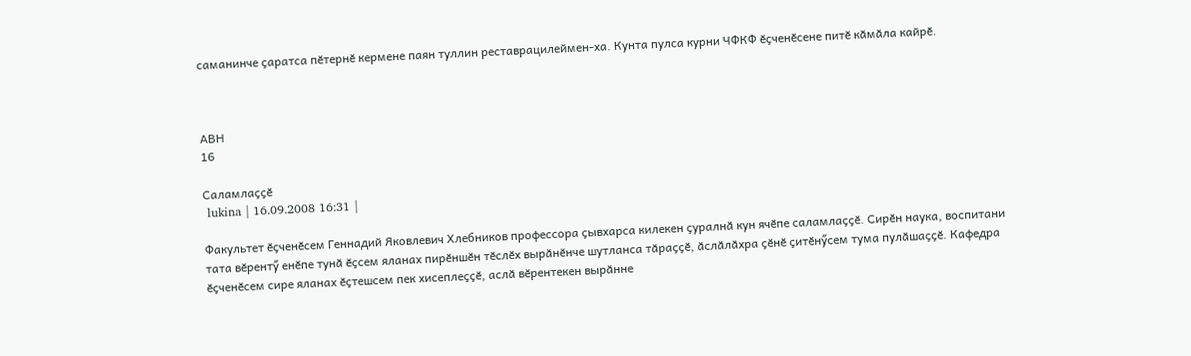саманинче ҫаратса пӗтернӗ кермене паян туллин реставрацилеймен-ха. Кунта пулса курни ЧФКФ ӗҫченӗсене питӗ кӑмӑла кайрӗ.



АВН
16

Саламлаҫҫӗ
 lukina | 16.09.2008 16:31 |

Факультет ӗҫченӗсем Геннадий Яковлевич Хлебников профессора ҫывхарса килекен ҫуралнӑ кун ячӗпе саламлаҫҫӗ. Сирӗн наука, воспитани тата вӗрентӳ енӗпе тунӑ ӗҫсем яланах пирӗншӗн тӗслӗх вырӑнӗнче шутланса тӑраҫҫӗ, ӑслӑлӑхра ҫӗнӗ ҫитӗнӳсем тума пулӑшаҫҫӗ. Кафедра ӗҫченӗсем сире яланах ӗҫтешсем пек хисеплеҫҫӗ, аслӑ вӗрентекен вырӑнне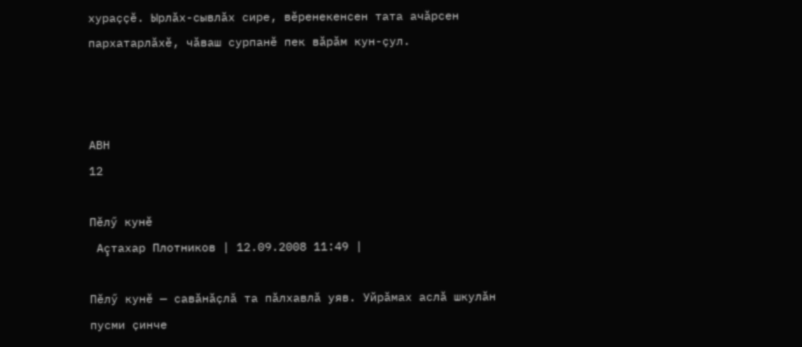хураҫҫӗ. Ырлӑх-сывлӑх сире, вӗренекенсен тата ачӑрсен пархатарлӑхӗ, чӑваш сурпанӗ пек вӑрӑм кун-ҫул.



АВН
12

Пӗлӳ кунӗ
 Аçтахар Плотников | 12.09.2008 11:49 |

Пӗлӳ кунӗ — савӑнӑҫлӑ та пӑлхавлӑ уяв. Уйрӑмах аслӑ шкулӑн пусми ҫинче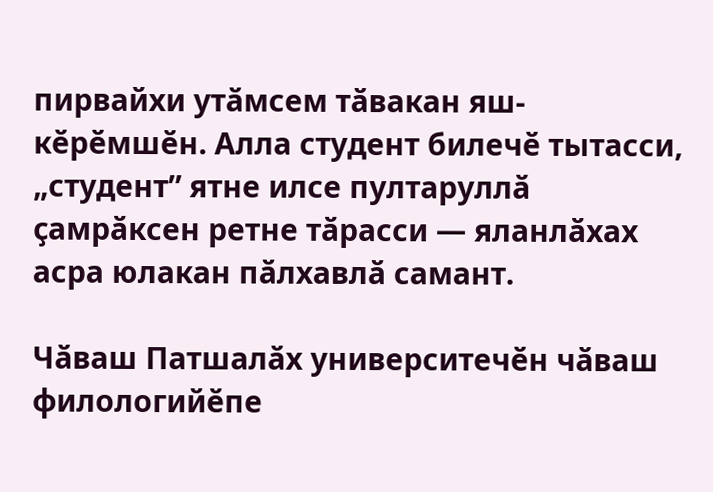пирвайхи утӑмсем тӑвакан яш-кӗрӗмшӗн. Алла студент билечӗ тытасси, „студент” ятне илсе пултаруллӑ ҫамрӑксен ретне тӑрасси — яланлӑхах асра юлакан пӑлхавлӑ самант.

Чӑваш Патшалӑх университечӗн чӑваш филологийӗпе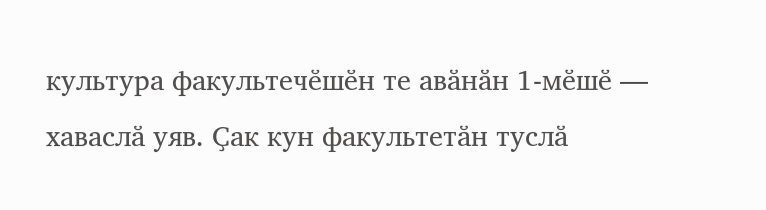культура факультечӗшӗн те авӑнӑн 1-мӗшӗ — хаваслӑ уяв. Ҫак кун факультетӑн туслӑ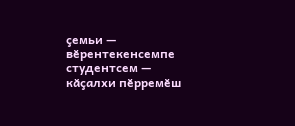ҫемьи — вӗрентекенсемпе студентсем — кӑҫалхи пӗрремӗш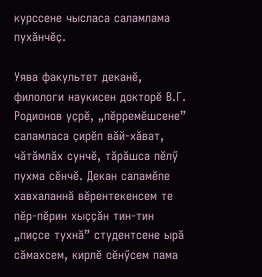курссене чысласа саламлама пухӑнчӗҫ.

Уява факультет деканӗ, филологи наукисен докторӗ В.Г. Родионов уҫрӗ, „пӗрремӗшсене” саламласа ҫирӗп вӑй-хӑват, чӑтӑмлӑх сунчӗ, тӑрӑшса пӗлӳ пухма сӗнчӗ. Декан саламӗпе хавхаланнӑ вӗрентекенсем те пӗр-пӗрин хыҫҫӑн тин-тин „пиҫсе тухнӑ” студентсене ырӑ сӑмахсем, кирлӗ сӗнӳсем пама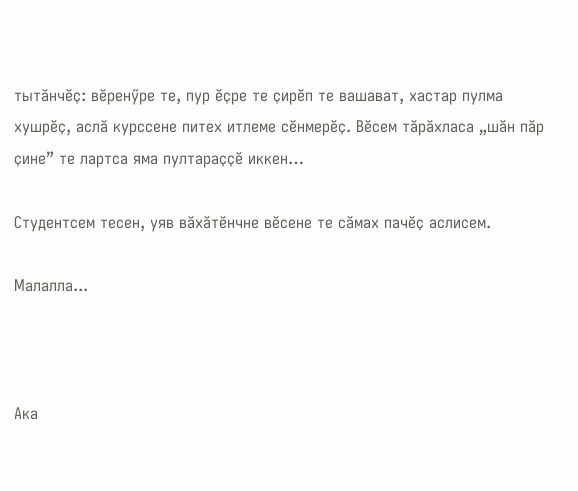тытӑнчӗҫ: вӗренӳре те, пур ӗҫре те ҫирӗп те вашават, хастар пулма хушрӗҫ, аслӑ курссене питех итлеме сӗнмерӗҫ. Вӗсем тӑрӑхласа „шӑн пӑр ҫине” те лартса яма пултараҫҫӗ иккен…

Студентсем тесен, уяв вӑхӑтӗнчне вӗсене те сӑмах пачӗҫ аслисем.

Малалла...



Ака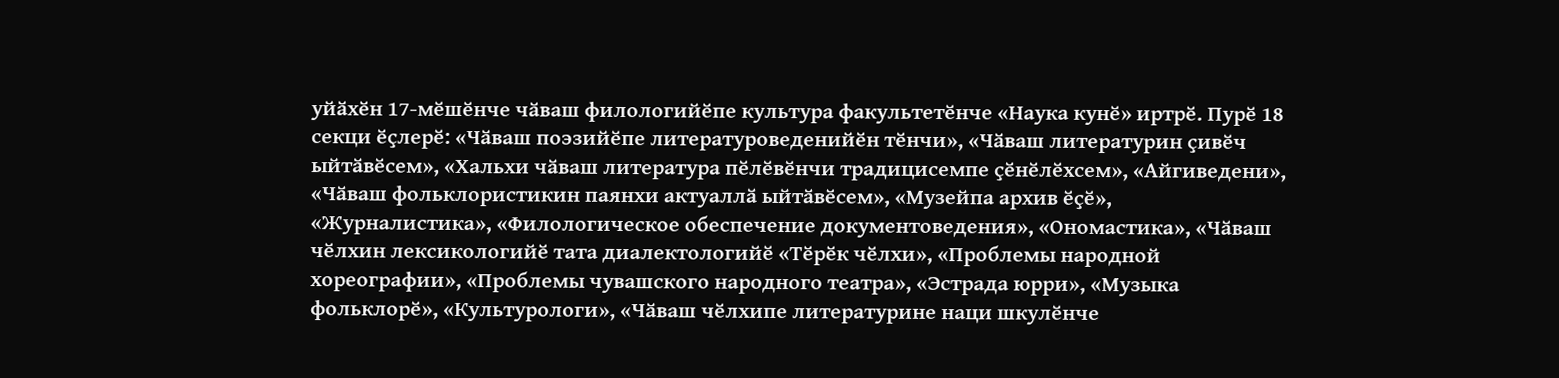уйӑхӗн 17-мӗшӗнче чӑваш филологийӗпе культура факультетӗнче «Наука кунӗ» иртрӗ. Пурӗ 18 секци ӗҫлерӗ: «Чӑваш поэзийӗпе литературоведенийӗн тӗнчи», «Чӑваш литературин ҫивӗч ыйтӑвӗсем», «Хальхи чӑваш литература пӗлӗвӗнчи традицисемпе ҫӗнӗлӗхсем», «Айгиведени», «Чӑваш фольклористикин паянхи актуаллӑ ыйтӑвӗсем», «Музейпа архив ӗҫӗ», «Журналистика», «Филологическое обеспечение документоведения», «Ономастика», «Чӑваш чӗлхин лексикологийӗ тата диалектологийӗ «Тӗрӗк чӗлхи», «Проблемы народной хореографии», «Проблемы чувашского народного театра», «Эстрада юрри», «Музыка фольклорӗ», «Культурологи», «Чӑваш чӗлхипе литературине наци шкулӗнче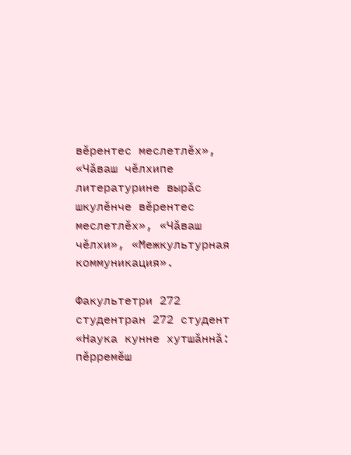вӗрентес меслетлӗх», «Чӑваш чӗлхипе литературине вырӑс шкулӗнче вӗрентес меслетлӗх», «Чӑваш чӗлхи», «Межкультурная коммуникация».

Факультетри 272 студентран 272 студент «Наука кунне хутшӑннӑ: пӗрремӗш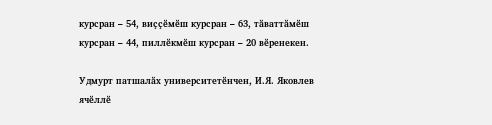курсран – 54, виҫҫӗмӗш курсран – 63, тӑваттӑмӗш курсран – 44, пиллӗкмӗш курсран – 20 вӗренекен.

Удмурт патшалӑх университетӗнчен, И.Я. Яковлев ячӗллӗ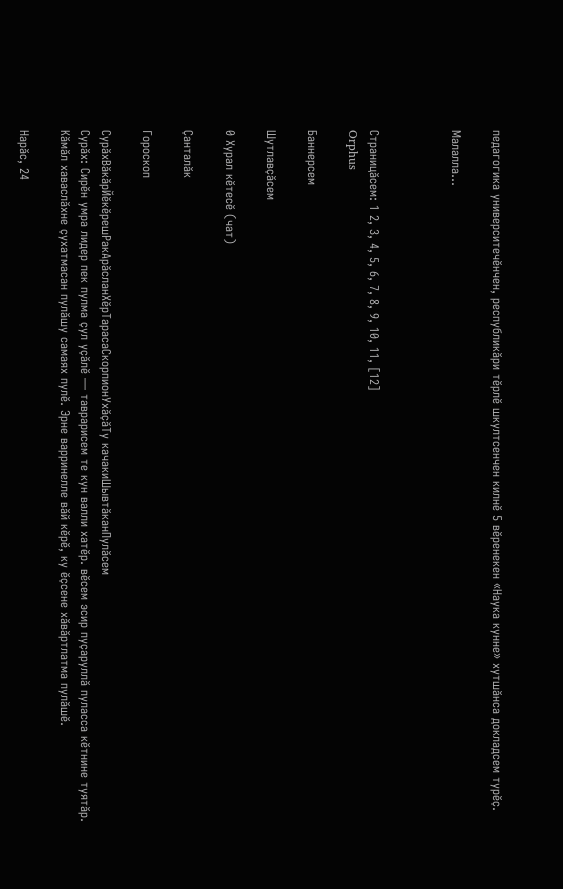педагогика университечӗнчен, республикӑри тӗрлӗ шкултсенчен килнӗ 5 вӗренекен «Наука кунне» хутшӑнса докладсем турӗҫ.

Малалла...



Страницӑсем: 1 2, 3, 4, 5, 6, 7, 8, 9, 10, 11, [12]
Orphus

Баннерсем

Шутлавҫӑсем

0 Хурал кӗтесӗ (чат)

Ҫанталӑк

Гороскоп

СурӑхВӑкӑрЙӗкӗрешРакАрӑсланХӗрТарасаСкорпионУхӑҫӑТу качакиШывтӑканПулӑсем
Сурӑх: Сирӗн умра лидер пек пулма ҫул уҫӑлӗ — таврарисем те кун валли хатӗр. вӗсем эсир пуҫаруллӑ пуласса кӗтнине туятӑр. Кӑмӑл хаваслӑхне ҫухатмасан пулӑшу самаях пулӗ. Эрне варринелле вӑй кӗрӗ, ку ӗҫсене хӑвӑртлатма пулӑшӗ.

Нарӑс, 24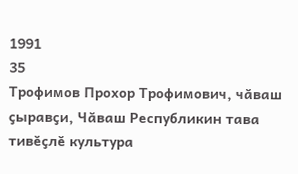1991
35
Трофимов Прохор Трофимович, чӑваш ҫыравҫи, Чӑваш Республикин тава тивӗҫлӗ культура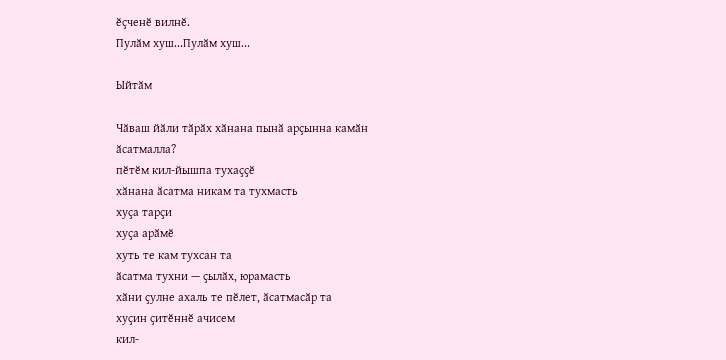ӗҫченӗ вилнӗ.
Пулӑм хуш...Пулӑм хуш...

Ыйтӑм

Чӑваш йӑли тӑрӑх хӑнана пынӑ арҫынна камӑн ӑсатмалла?
пӗтӗм кил-йышпа тухаҫҫӗ
хӑнана ӑсатма никам та тухмасть
хуҫа тарҫи
хуҫа арӑмӗ
хуть те кам тухсан та
ӑсатма тухни — ҫылӑх, юрамасть
хӑни ҫулне ахаль те пӗлет, ӑсатмасӑр та
хуҫин ҫитӗннӗ ачисем
кил-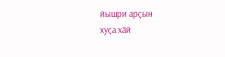йышри арҫын
хуҫа хӑй